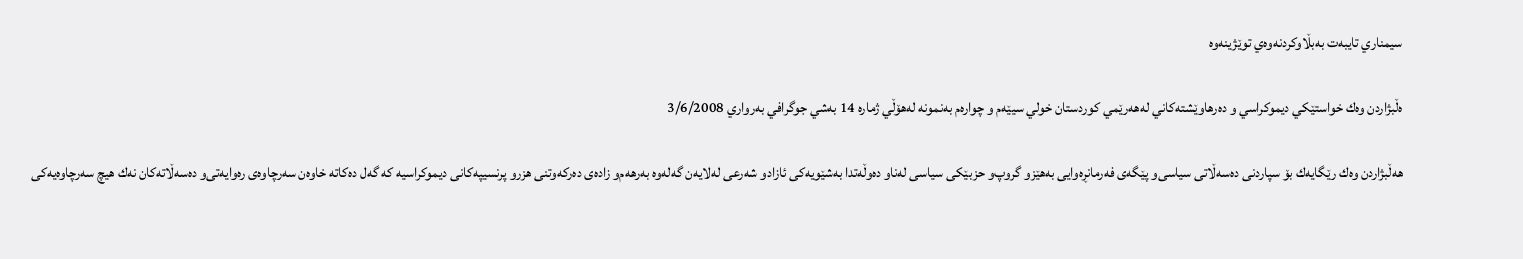سيمناري تايبه‌ت به‌بڵاوكردنه‌وه‌ي توێژينه‌وه‌

ه‌ڵبژاردن وه‌ك خواستێكي ديموكراسي و ده‌رهاوێشته‌كاني له‌هه‌رێمي كوردستان خولي سيێه‌م و چواره‌م به‌نمونه‌ له‌هۆڵي ژماره‌ 14 به‌شي جوگرافي به‌رواري 3/6/2008

هه‌ڵبژاردن وه‌ك رێگایه‌ك بۆ سپاردنی ده‌سه‌ڵاتی سیاسی‌و پێگه‌ی فه‌رمانڕه‌وایی به‌هێزو گروپ‌و حزبێكی سیاسی له‌ناو ده‌وڵه‌تدا به‌شێویه‌كی ئازاد‌و شه‌رعی له‌لایه‌ن گه‌له‌وه‌ به‌رهه‌م‌و زاده‌ی ده‌ركه‌وتنی هزرو پرنسیپه‌كانی دیموكراسیه‌ كه‌ گه‌ل ده‌كاته‌ خاوه‌ن سه‌رچاوه‌ی ره‌وایه‌تی‌و ده‌سه‌ڵاته‌كان نه‌ك هیچ سه‌رچاوه‌یه‌كی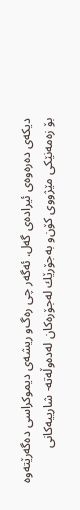دیكه‌ی ده‌ره‌وه‌ی ئیراده‌ی گه‌ل. ئه‌گه‌ر چی ره‌گ‌و ریشه‌ی دیموكراسی ده‌گه‌رێته‌وه‌ بۆ زه‌مه‌نێكی مێژووی كۆن‌و به‌جۆرێك له‌جۆره‌كان له‌ده‌وڵه‌ته‌- شارییه‌كانی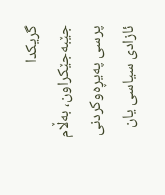گریكدا جێبه‌جێكراون، به‌ڵام پرسی په‌یڕه‌وكردنی ئازادی سیاسی یان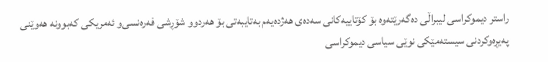راستر دیموكراسی لیبراڵی ده‌گه‌رێته‌وه‌ بۆ كۆتاییه‌كانی سه‌ده‌ی هه‌ژده‌یه‌م به‌تایبه‌تی بۆ هه‌ردوو شۆڕشی فه‌ره‌نسی‌و ئه‌مریكی كه‌بوونه‌ هه‌وێنی په‌یڕه‌وكردنی سیسته‌مێكی نوێی سیاسی دیموكراسی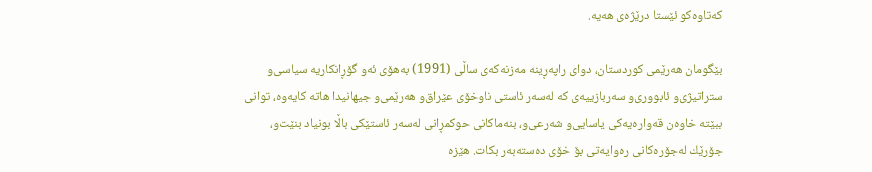كه‌تاوه‌كو ئێستا درێژه‌ی هه‌یه‌.

بێگومان هه‌رێمی كوردستان، دوای راپه‌ڕینه‌ مه‌زنه‌كه‌ی ساڵی (1991) به‌هۆی ئه‌و گۆڕانكاریه‌ سیاسی‌و ستراتیژی‌و ئابووری‌و سه‌ربازییه‌ی كه‌ له‌سه‌ر ئاستی ناوخۆی عێراق‌و هه‌رێمی‌و جیهانیدا هاته‌ كایه‌وه‌، توانی ببێته‌ خاوه‌ن قه‌واره‌یه‌كی یاسایی‌و شه‌رعی‌و، بنه‌ماكانی حوكمڕانی له‌سه‌ر ئاستێكی باڵا بونیاد بنێت‌و، جۆرێك له‌جۆره‌كانی ره‌وایه‌تی بۆ خۆی ده‌سته‌به‌ر بكات. هێزه‌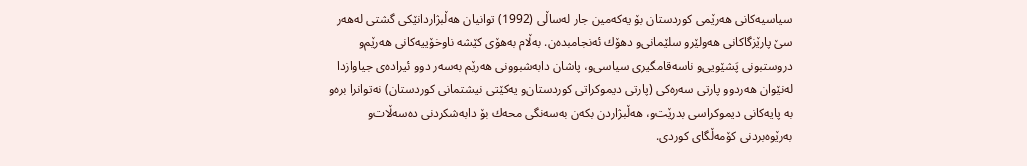سیاسیه‌كانی هه‌رێمی كوردستان بۆ یه‌كه‌مین جار له‌ساڵی (1992) توانیان هه‌ڵبژاردانێكی گشتی له‌هه‌ر سێ پارێزگاكانی هه‌ولێر‌و سلێمانی‌و دهۆك ئه‌نجامبده‌ن. به‌ڵام به‌هۆی كێشه‌ ناوخۆییه‌كانی هه‌رێم‌و دروستبونی پَشێویی‌و ناسه‌قامگیری سیاسی‌و، پاشان دابه‌شبوونی هه‌رێم به‌سه‌ر دوو ئیراده‌ی جیاوازدا له‌نێوان هه‌ردوو پارتی سه‌ره‌كی (پارتی دیموكراتی كوردستان‌و یه‌كێتی نیشتمانی كوردستان) نه‌توانرا بره‌و به‌ پایه‌كانی دیموكراسی بدرێت‌و، هه‌ڵبژاردن بكه‌ن به‌سه‌نگی محه‌ك بۆ دابه‌شكردنی ده‌سه‌ڵات‌و به‌رێوه‌بردنی كۆمه‌ڵگای كوردی.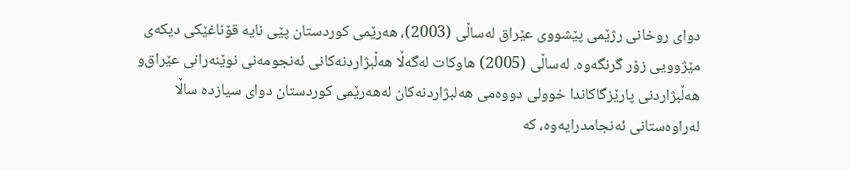دوای روخانی رژێمی پێشووی عێراق له‌ساڵی (2003)، هه‌رێمی كوردستان پێی نایه‌ قۆناغێكی دیكه‌ی مێژوویی زۆر گرنگه‌وه‌. له‌ساڵی (2005) هاوكات له‌گه‌ڵا هه‌ڵبژاردنه‌كانی ئه‌نجومه‌نی نوێنه‌رانی عێراق‌و هه‌ڵبژاردنی پارێزگاكاندا خوولی دووه‌می هه‌لبژاردنه‌كان له‌هه‌رێمی كوردستان دوای سیازده‌ ساڵا له‌راوه‌ستانی ئه‌نجامدرایه‌وه‌، كه‌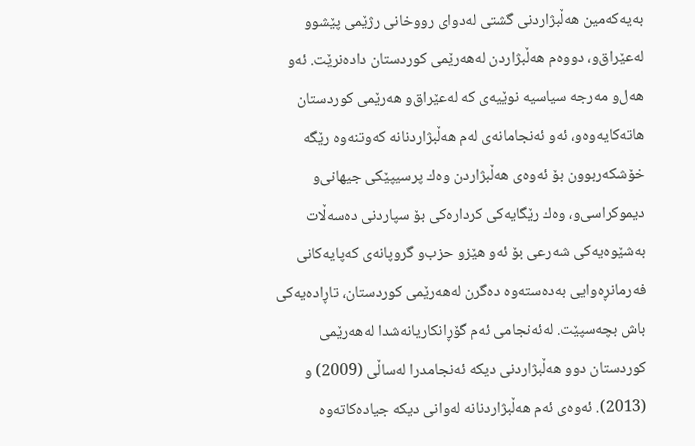به‌یه‌كه‌مین هه‌ڵبژاردنی گشتی له‌دوای رووخانی رژێمی پێشوو له‌عێراق‌و، دووه‌م هه‌ڵبژاردن له‌هه‌رێمی كوردستان داده‌نرێت. ئه‌و هه‌ل‌و مه‌رجه‌ سیاسیه‌ نوێیه‌ی كه‌ له‌عێراق‌و هه‌رێمی كوردستان هاته‌كایه‌وه‌‌و، ئه‌و ئه‌نجامانه‌ی له‌م هه‌ڵبژاردنانه‌ كه‌وتنه‌وه‌ رێگه‌ خۆشكه‌ربوون بۆ ئه‌وه‌ی هه‌ڵبژاردن وه‌ك پرسیپێكی جیهانی‌و دیموكراسی‌و، وه‌ك رێگایه‌كی كرداره‌كی بۆ سپاردنی ده‌سه‌ڵات به‌شێوه‌یه‌كی شه‌رعی بۆ ئه‌و هێزو حزب‌و گروپانه‌ی كه‌پایه‌كانی فه‌رمانڕه‌وایی به‌ده‌سته‌وه‌ ده‌گرن له‌هه‌رێمی كوردستان، تاڕاده‌یه‌كی باش بچه‌سپێت. له‌ئه‌نجامی ئه‌م گۆڕانكاریانه‌شدا له‌هه‌رێمی كوردستان دوو هه‌ڵبژاردنی دیكه‌ ئه‌نجامدرا له‌ساڵی (2009) و (2013). ئه‌وه‌ی ئه‌م هه‌ڵبژاردنانه‌ له‌وانی دیكه‌ جیاده‌كاته‌وه‌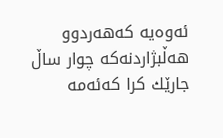ئه‌وه‌یه‌ كه‌هه‌ردوو هه‌ڵبژاردنه‌كه‌ چوار ساڵ جارێك كرا كه‌ئه‌مه‌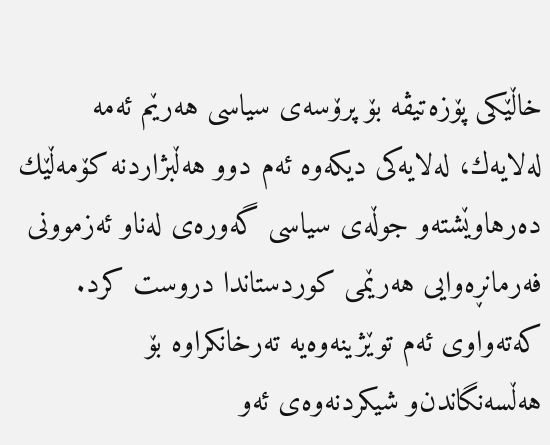خاڵێكی پۆزه‌تیڤه‌ بۆ پرۆسه‌ی سیاسی هه‌رێم ئه‌مه‌ له‌لایه‌ك، له‌لایه‌كی دیكه‌وه‌ ئه‌م دوو هه‌ڵبژاردنه‌ كۆمه‌ڵێك ده‌رهاوێشته‌‌و جوڵه‌ی سیاسی گه‌وره‌ی له‌ناو ئه‌زموونی فه‌رمانڕه‌وایی هه‌رێمی كوردستاندا دروست كرد. كه‌ته‌واوی ئه‌م توێژینه‌وه‌یه‌ ته‌رخانكراوه‌ بۆ هه‌ڵسه‌نگاندن‌و شیكردنه‌وه‌ی ئه‌و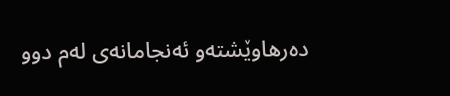ده‌رهاوێشته‌و ئه‌نجامانه‌ی له‌م دوو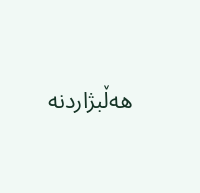هه‌ڵبژاردنه‌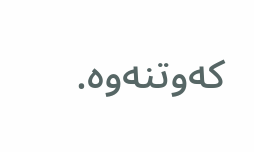كه‌وتنه‌وه‌.